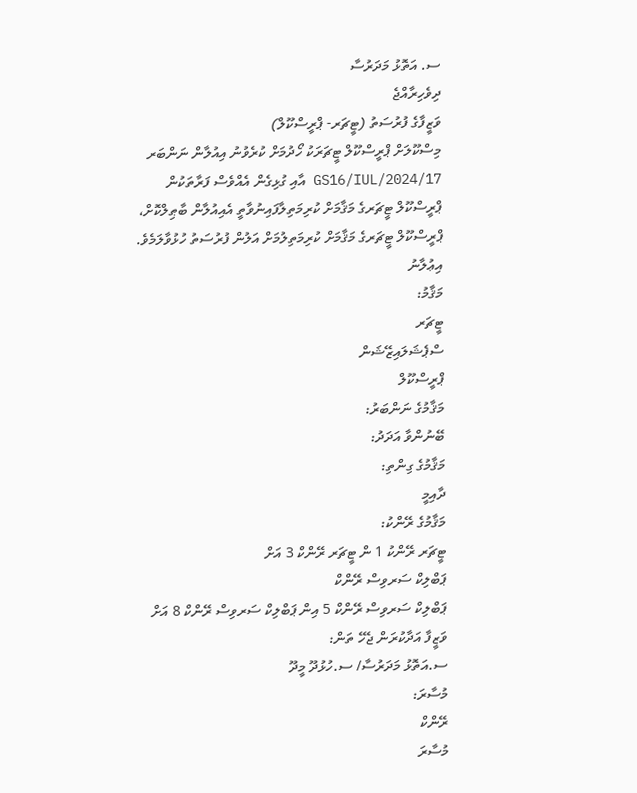ސ. އަތޮޅު މަދަރުސާ
ދިވެހިރާއްޖެ
ވަޒީފާގެ ފުރުސަތު (ޓީޗަރ- ޕްރީސްކޫލް)
މިސްކޫލަށް ޕްރީސްކޫލް ޓީޗަރަކު ހޯދުމަށް ކުރެވުނު އިއުލާން ނަންބަރ GS16/IUL/2024/17 އާއި ގުޅިގެން އެއްވެސް ފަރާތަކުން ޕްރީސްކޫލް ޓީޗަރގެ މަޤާމަށް ކުރިމަތިލާފައިނުވާތީ އެއިއުލާން ބާޠިލްކޮށް، ޕްރީސްކޫލް ޓީޗަރގެ މަޤާމަށް ކުރިމަތިލުމަށް އަލުން ފުރުސަތު ހުޅުވާލަމެވެ.
އިޢުލާނު
މަޤާމު:
ޓީޗަރ
ސްޕެޝަލައިޒޭޝަން
ޕްރީސްކޫލް
މަޤާމުގެ ނަންބަރު:
ބޭނުންވާ އަދަދު:
މަޤާމުގެ ގިންތި:
ދާއިމީ
މަޤާމުގެ ރޭންކު:
ޓީޗަރ ރޭންކު 1 ން ޓީޗަރ ރޭންކް 3 އަށް
ޕަބްލިކް ސަރވިސް ރޭންކް
ޕަބްލިކް ސަރވިސް ރޭންކް 5 އިން ޕަބްލިކް ސަރވިސް ރޭންކް 8 އަށް
ވަޒީފާ އަދާކުރަން ޖެހޭ ތަން:
ސ.އަތޮޅު މަދަރުސާ/ ސ.ހުޅުދޫ މީދޫ
މުސާރަ:
ރޭންކް
މުސާރަ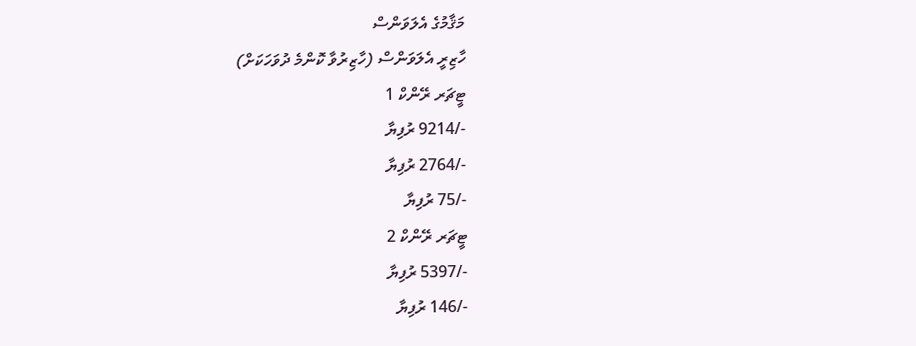މަޤާމުގެ އެލަވަންސް
ހާޒިރީ އެލަވަންސް (ހާޒިރުވާ ކޮންމެ ދުވަހަކަށް)
ޓީޗަރ ރޭންކް 1
-/9214 ރުފިޔާ
-/2764 ރުފިޔާ
-/75 ރުފިޔާ
ޓީޗަރ ރޭންކް 2
-/5397 ރުފިޔާ
-/146 ރުފިޔާ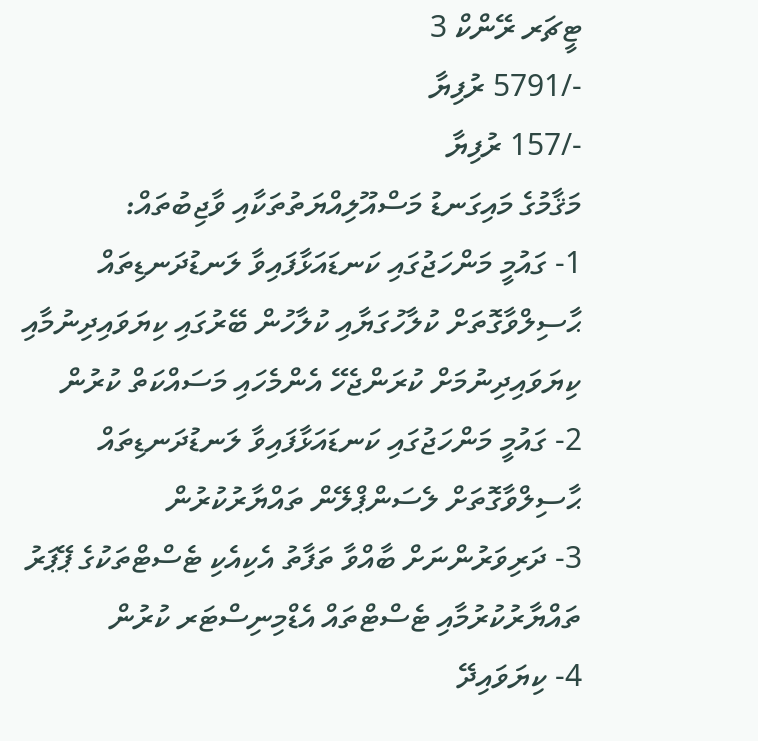ޓީޗަރ ރޭންކް 3
-/5791 ރުފިޔާ
-/157 ރުފިޔާ
މަޤާމުގެ މައިގަނޑު މަސްއޫލިއްޔަތުތަކާއި ވާޖިބުތައް:
1- ގައުމީ މަންހަޖުގައި ކަނޑައަޅާފައިވާ ލަނޑުދަނޑިތައް ޙާސިލްވާގޮތަށް ކުލާހުގަޔާއި ކުލާހުން ބޭރުގައި ކިޔަވައިދިނުމާއި ކިޔަވައިދިނުމަށް ކުރަންޖެހޭ އެންމެހައި މަސައްކަތް ކުރުން
2- ގައުމީ މަންހަޖުގައި ކަނޑައަޅާފައިވާ ލަނޑުދަނޑިތައް ޙާސިލްވާގޮތަށް ލެސަންޕްލޭން ތައްޔާރުކުރުން
3- ދަރިވަރުންނަށް ބާއްވާ ތަފާތު އެކިއެކި ޓެސްޓްތަކުގެ ޕޭޕަރު ތައްޔާރުކުރުމާއި ޓެސްޓްތައް އެޑްމިނިސްޓަރ ކުރުން
4- ކިޔަވައިދޭ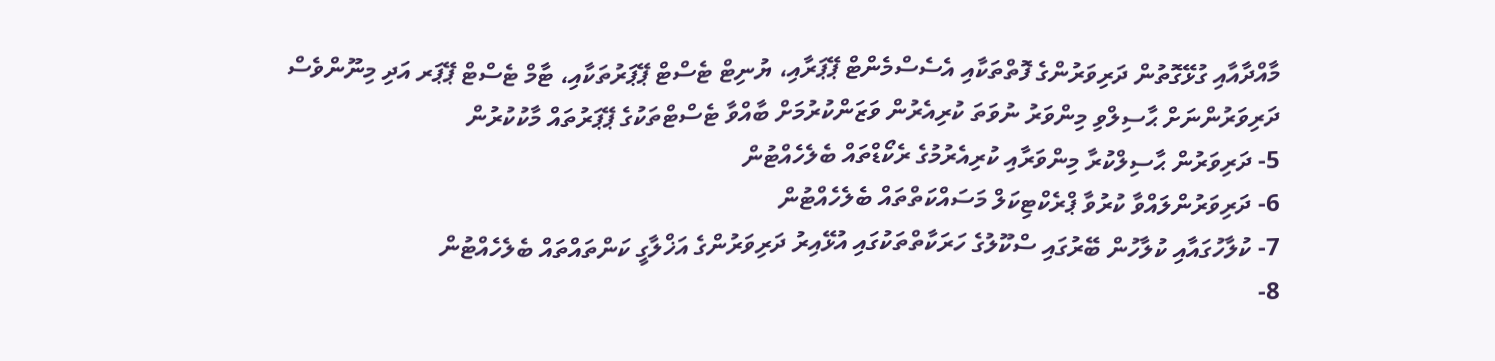މާއްދާއާއި ގުޅޭގޮތުން ދަރިވަރުންގެ ފޮތްތަކާއި އެސެސްމެންޓް ޕޭޕަރާއި، ޔުނިޓް ޓެސްޓް ޕޭޕަރުތަކާއި، ޓާމް ޓެސްޓް ޕޭޕަރ އަދި މިނޫންވެސް ދަރިވަރުންނަށް ޙާސިލްވި މިންވަރު ނުވަތަ ކުރިއެރުން ވަޒަންކުރުމަށް ބާއްވާ ޓެސްޓްތަކުގެ ޕޭޕަރުތައް މާކުކުރުން
5- ދަރިވަރުން ޙާސިލްކުރާ މިންވަރާއި ކުރިއެރުމުގެ ރެކޯޑްތައް ބެލެހެއްޓުން
6- ދަރިވަރުންލައްވާ ކުރުވާ ޕްރެކްޓިކަލް މަސައްކަތްތައް ބެލެހެއްޓުން
7- ކުލާހުގައާއި ކުލާހުން ބޭރުގައި ސްކޫލުގެ ހަރަކާތްތަކުގައި އުޅޭއިރު ދަރިވަރުންގެ އަޚްލާގީ ކަންތައްތައް ބެލެހެއްޓުން
8-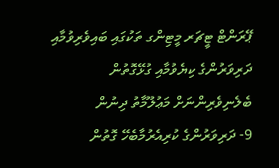ޕޭރަންޓް ޓީޗަރ މީޓިންގ ތަކުގައި ބައިވެރިވުމާއި ދަރިވަރުންގެ ކިޔެވުމާއި ގުޅޭގޮތުން ބެލެނިވެރިންނަށް މަޢުލޫމާތު ދިނުން
9- ދަރިވަރުންގެ ކުރިއެރުމާބެހޭ ގޮތުން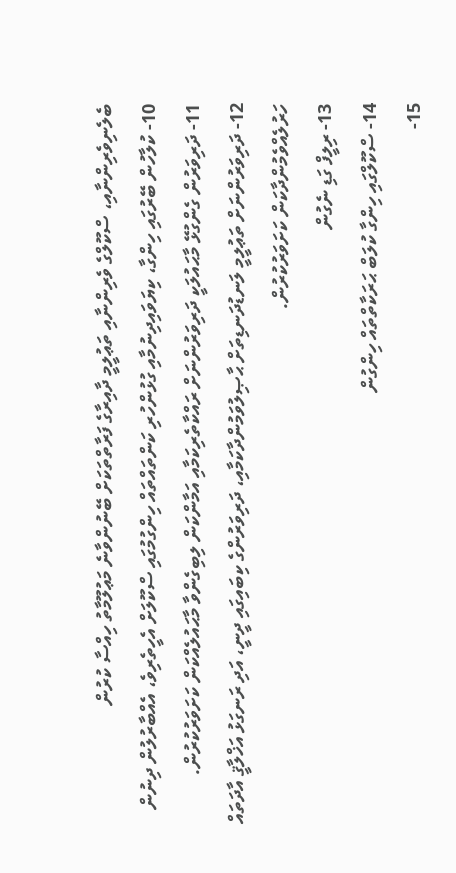ބެލެނިވެރިންނާއި، ސްކޫލްގެ ވެރިންނާއި ތަޢުލީމީ ދާއިރާގެ ފަރާތްތަކަށް ބޭނުންވާނެ މަޢުލޫމާތު ހިއްސާ ކުރުން
10- ކުލާހުން ބޭރުގައި ހިންގާ، ކިޔަވައިދިނުމާއި ގުޅުންހުރި ކަންތައްތައް ހިންގުމުގައި ސްކޫލަށް އެހީތެރިވެ، އެއްބާރުލުން ދިނުން
11- ދަރިވަރުން ގެންގުޅޭ މާޙައުލަކީ ދަރިވަރުންނަށް ރައްކާތެރިކަމާއި އަމާންކަން ލިބިގެންވާ މާޙައުލެއްކަން ކަށަވަރުކުރުން.
12- ދަރިވަރުންނަށް ތަޢުލީމީ ލަނޑުދަނޑިތަށް ޙާޞިލުވަމުންދާކަމާއި، ދަރިވަރުންގެ ކިބައިގައި ދީނީ، އަދި ރަނގަޅު އަޚްލާޤީ އާދަތައް ހަރުލެއްވެމުންދާކަން ކަށަވަރުކުރުން.
13- ރިލީފް ގަޑި ނެގުން
14- ސްކޫލްގައި ހިންގާ ކުލަބް ޙަރަކާތްތައް ހިންގުން
15-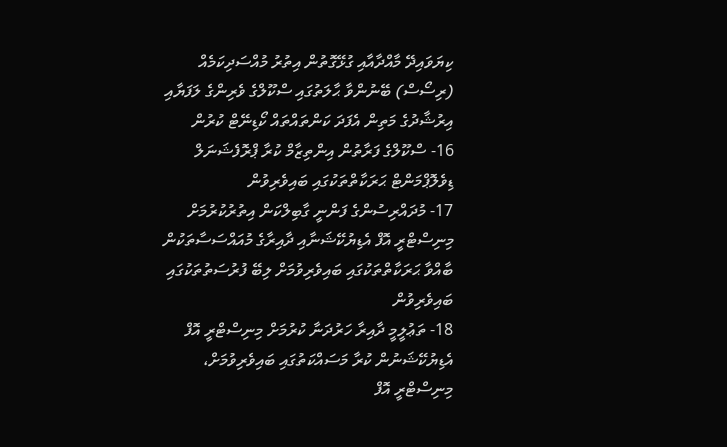ކިޔަވައިދޭ މާއްދާއާއި ގުޅޭގޮތުން އިތުރު މުއްސަދިކަމެއް (ރިސޯސް) ބޭނުންވާ ޙާލަތުގައި ސްކޫލްގެ ވެރިންގެ ލަފަޔާއި އިރުޝާދުގެ މަތިން އެފަދަ ކަންތައްތައް ކޯޑިނޭޓް ކުރުން
16- ސްކޫލްގެ ފަރާތުން އިންތިޒާމް ކުރާ ޕްރޮފެޝަނަލް ޑިވެލޮޕްމަންޓް ޙަރަކާތްތަކުގައި ބައިވެރިވުން
17- މުދައްރިސުންގެ ފަންނީ ގާބިލްކަން އިތުރުކުރުމަށް މިނިސްޓްރީ އޮފް އެޑިޔުކޭޝަނާއި ދާއިރާގެ މުއައްސަސާތަކުން ބާއްވާ ޙަރަކާތްތަކުގައި ބައިވެރިވުމަށް ލިބޭ ފުރުސަތުތަކުގައި ބައިވެރިވުން
18- ތަޢުލީމީ ދާއިރާ ހަރުދަނާ ކުރުމަށް މިނިސްޓްރީ އޮފް އެޑިޔުކޭޝަނުން ކުރާ މަސައްކަތުގައި ބައިވެރިވުމަށް، މިނިސްޓްރީ އޮފް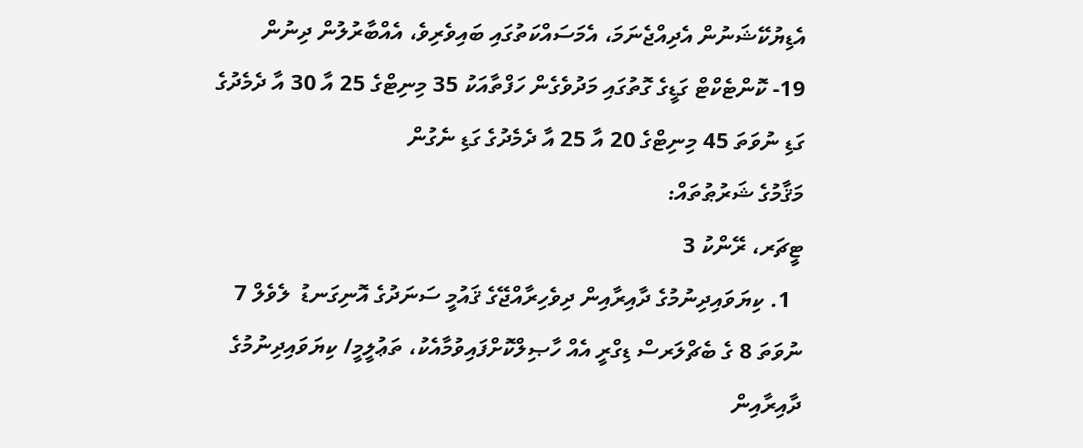އެޑިޔުކޭޝަނުން އެދިއްޖެނަމަ، އެމަސައްކަތުގައި ބައިވެރިވެ، އެއްބާރުލުން ދިނުން
19- ކޮންޓެކްޓް ގަޑީގެ ގޮތުގައި މަދުވެގެން ހަފްތާއަކު 35 މިނިޓްގެ 25 އާ 30 އާ ދެމެދުގެ ގަޑި ނުވަތަ 45 މިނިޓްގެ 20 އާ 25 އާ ދެމެދުގެ ގަޑި ނެގުން
މަޤާމުގެ ޝަރުޠުތައް:
ޓީޗަރ، ރޭންކު 3
  1. ކިޔަވައިދިނުމުގެ ދާއިރާއިން ދިވެހިރާއްޖޭގެ ޤައުމީ ސަނަދުގެ އޮނިގަނޑު  ލެވެލް 7 ނުވަތަ 8 ގެ ބެޗްލަރސް ޑިގްރީ އެއް ހާޞިލްކޮށްފައިވުމާއެކު، ތަޢުލީމީ/ ކިޔަވައިދިނުމުގެ ދާއިރާއިން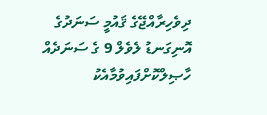ދިވެހިރާއްޖޭގެ ޤައުމީ ސަނަދުގެ އޮނިގަނޑު ލެވެލް 9 ގެ ސަނަދެއް ހާޞިލްކޮށްފައިވުމާއެކު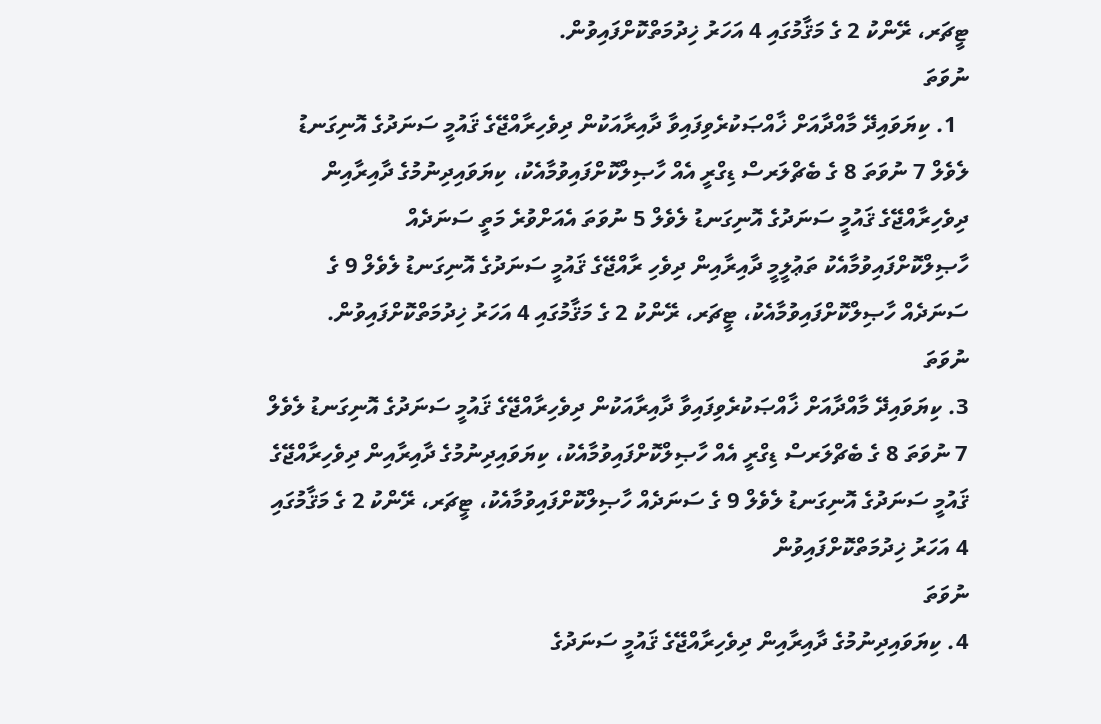ޓީޗަރ، ރޭންކު 2 ގެ މަޤާމުގައި 4 އަހަރު ޚިދުމަތްކޮށްފައިވުން.
ނުވަތަ
  1. ކިޔަވައިދޭ މާއްދާއަށް ޚާއްޞަކުރެވިފައިވާ ދާއިރާއަކުން ދިވެހިރާއްޖޭގެ ޤައުމީ ސަނަދުގެ އޮނިގަނޑު ލެވެލް 7 ނުވަތަ 8 ގެ ބެޗްލަރސް ޑިގްރީ އެއް ހާޞިލްކޮށްފައިވުމާއެކު، ކިޔަވައިދިނުމުގެ ދާއިރާއިން ދިވެހިރާއްޖޭގެ ޤައުމީ ސަނަދުގެ އޮނިގަނޑު ލެވެލް 5 ނުވަތަ އެއަށްވުރެ މަތީ ސަނަދެއް ހާޞިލްކޮށްފައިވުމާއެކު ތަޢުލީމީ ދާއިރާއިން ދިވެހި ރާއްޖޭގެ ޤައުމީ ސަނަދުގެ އޮނިގަނޑު ލެވެލް 9 ގެ ސަނަދެއް ހާޞިލްކޮށްފައިވުމާއެކު، ޓީޗަރ، ރޭންކު 2 ގެ މަޤާމުގައި 4 އަހަރު ޚިދުމަތްކޮށްފައިވުން.
ނުވަތަ
3. ކިޔަވައިދޭ މާއްދާއަށް ޚާއްޞަކުރެވިފައިވާ ދާއިރާއަކުން ދިވެހިރާއްޖޭގެ ޤައުމީ ސަނަދުގެ އޮނިގަނޑު ލެވެލް 7 ނުވަތަ 8 ގެ ބެޗްލަރސް ޑިގްރީ އެއް ހާޞިލްކޮށްފައިވުމާއެކު، ކިޔަވައިދިނުމުގެ ދާއިރާއިން ދިވެހިރާއްޖޭގެ ޤައުމީ ސަނަދުގެ އޮނިގަނޑު ލެވެލް 9 ގެ ސަނަދެއް ހާޞިލްކޮށްފައިވުމާއެކު، ޓީޗަރ، ރޭންކު 2 ގެ މަޤާމުގައި 4 އަހަރު ޚިދުމަތްކޮށްފައިވުން
ނުވަތަ
4. ކިޔަވައިދިނުމުގެ ދާއިރާއިން ދިވެހިރާއްޖޭގެ ޤައުމީ ސަނަދުގެ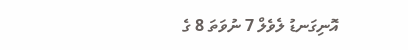އޮނިގަނޑު ލެވެލް 7 ނުވަތަ 8 ގެ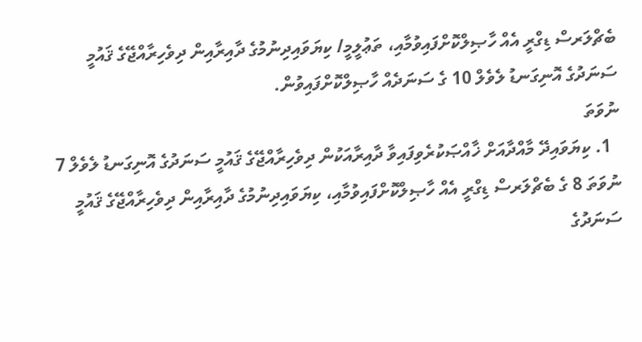ބެޗްލަރސް ޑިގްރީ އެއް ހާޞިލްކޮށްފައިވުމާއި، ތަޢުލީމީ/ ކިޔަވައިދިނުމުގެ ދާއިރާއިން ދިވެހިރާއްޖޭގެ ޤައުމީ ސަނަދުގެ އޮނިގަނޑު ލެވެލް 10 ގެ ސަނަދެއް ހާޞިލްކޮށްފައިވުން.
ނުވަތަ
  1. ކިޔަވައިދޭ މާއްދާއަށް ޚާއްޞަކުރެވިފައިވާ ދާއިރާއަކުން ދިވެހިރާއްޖޭގެ ޤައުމީ ސަނަދުގެ އޮނިގަނޑު ލެވެލް 7 ނުވަތަ 8 ގެ ބެޗްލަރސް ޑިގްރީ އެއް ހާޞިލްކޮށްފައިވުމާއި، ކިޔަވައިދިނުމުގެ ދާއިރާއިން ދިވެހިރާއްޖޭގެ ޤައުމީ ސަނަދުގެ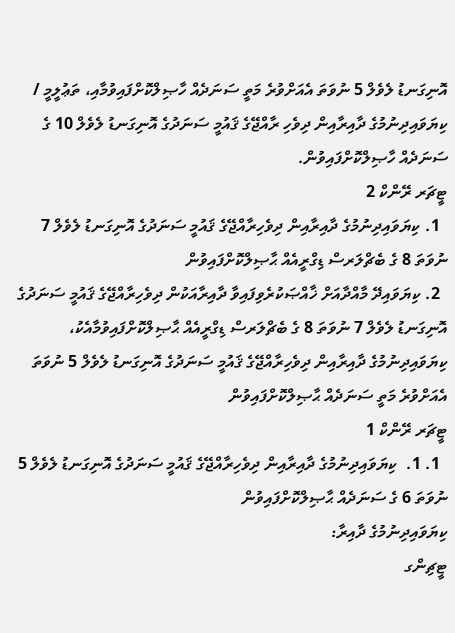އޮނިގަނޑު ލެވެލް 5 ނުވަތަ އެއަށްވުރެ މަތީ ސަނަދެއް ހާޞިލްކޮށްފައިވުމާއި، ތަޢުލީމީ / ކިޔަވައިދިނުމުގެ ދާއިރާއިން ދިވެހި ރާއްޖޭގެ ޤައުމީ ސަނަދުގެ އޮނިގަނޑު ލެވެލް 10 ގެ ސަނަދެއް ހާޞިލްކޮށްފައިވުން.
ޓީޗަރ ރޭންކް 2
  1. ކިޔަވައިދިނުމުގެ ދާއިރާއިން ދިވެހިރާއްޖޭގެ ޤައުމީ ސަނަދުގެ އޮނިގަނޑު ލެވެލް 7 ނުވަތަ 8 ގެ ބެޗްލަރސް ޑިގްރީއެއް ޙާޞިލްކޮށްފައިވުން
  2. ކިޔަވައިދޭ މާއްދާއަށް ޚާއްޞަކުރެވިފައިވާ ދާއިރާއަކުން ދިވެހިރާއްޖޭގެ ޤައުމީ ސަނަދުގެ އޮނިގަނޑު ލެވެލް 7 ނުވަތަ 8 ގެ ބެޗްލަރސް ޑިގްރީއެއް ޙާޞިލްކޮށްފައިވުމާއެކު، ކިޔަވައިދިނުމުގެ ދާއިރާއިން ދިވެހިރާއްޖޭގެ ޤައުމީ ސަނަދުގެ އޮނިގަނޑު ލެވެލް 5 ނުވަތަ އެއަށްވުރެ މަތީ ސަނަދެއް ޙާޞިލްކޮށްފައިވުން
ޓީޗަރ ރޭންކް 1
  1. 1.  ކިޔަވައިދިނުމުގެ ދާއިރާއިން ދިވެހިރާއްޖޭގެ ޤައުމީ ސަނަދުގެ އޮނިގަނޑު ލެވެލް 5 ނުވަތަ 6 ގެ ސަނަދެއް ޙާޞިލްކޮށްފައިވުން
ކިޔަވައިދިނުމުގެ ދާއިރާ:
ޓީޗިންގ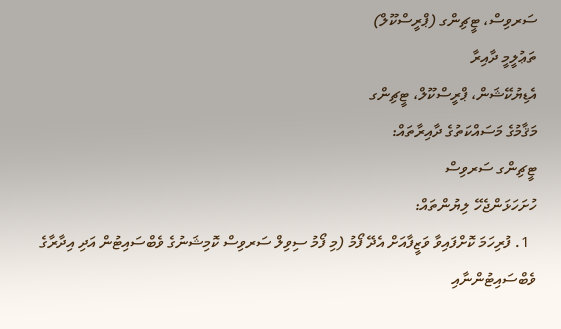ސަރވިސް، ޓީޗިންގ (ޕްރީސްކޫލް)
ތަޢުލީމީ ދާއިރާ
އެޑިޔުކޭޝަން، ޕްރީސްކޫލް، ޓީޗިންގ
މަޤާމުގެ މަސައްކަތުގެ ދާއިރާތައް:
ޓީޗިންގ ސަރވިސް
ހުށަހަޅަންޖެހޭ ލިޔުންތައް:
  1. ފުރިހަމަ ކޮށްފައިވާ ވަޒީފާއަށް އެދޭ ފޯމު (މި ފޯމު ސިވިލް ސަރވިސް ކޮމިޝަނުގެ ވެބްސައިޓުން އަދި އިދާރާގެ ވެބްސައިޓުންނާއި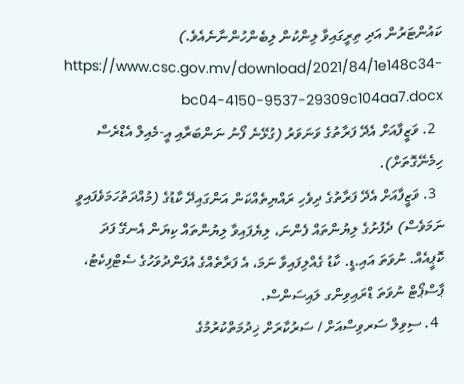ކައުންޓަރުން އަދި ތިރީގައިވާ ލިންކުން ލިބެންހުންނާނެއެވެ.)  https://www.csc.gov.mv/download/2021/84/1e148c34-bc04-4150-9537-29309c104aa7.docx
  2. ވަޒީފާއަށް އެދޭ ފަރާތުގެ ވަނަވަރު (ގުޅޭނެ ފޯނު ނަންބަރާއި އީ-މެއިލް އެޑްރެސް ހިމެނޭގޮތަށް).
  3. ވަޒީފާއަށް އެދޭ ފަރާތުގެ ދިވެހި ރައްޔިތެއްކަން އަންގައިދޭ ކާޑުގެ (މުއްދަތުހަމަވެފައިވީ ނަމަވެސް) ދެފުށުގެ ލިޔުންތައް ފެންނަ، ލިޔެފައިވާ ލިޔުންތައް ކިޔަން އެނގޭ ފަދަ ކޮޕީއެއް. ނުވަތަ އައި.ޑީ. ކާޑު ގެއްލިފައިވާ ނަމަ، އެ ފަރާތެއްގެ އުފަންދުވަހުގެ ސެޓްފިކެޓު، ޕާސްޕޯޓް ނުވަތަ ޑްރައިވިންގ ލައިސަންސް.
  4. ސިވިލް ސަރވިސްއަށް / ސަރުކާރަށް ޚިދުމަތްކުރުމުގެ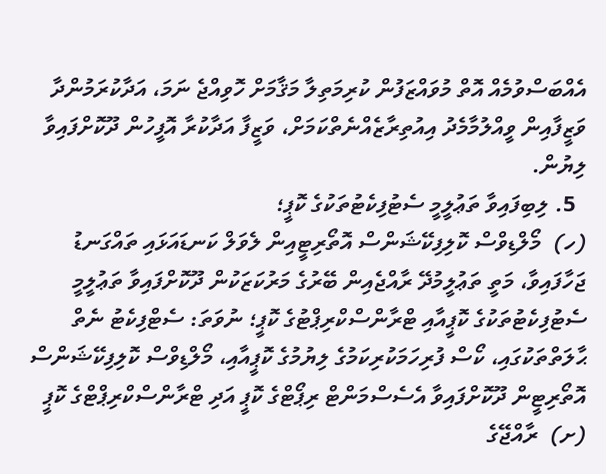އެއްބަސްވުމެއް އޮތް މުވައްޒަފުން ކުރިމަތިލާ މަޤާމަށް ހޮވިއްޖެ ނަމަ، އަދާކުރަމުންދާ ވަޒީފާއިން ވީއްލުމާމެދު އިއުތިރާޒެއްނެތްކަމަށް، ވަޒީފާ އަދާކުރާ އޮފީހުން ދޫކޮށްފައިވާ ލިޔުން.
  5. ލިބިފައިވާ ތަޢުލީމީ ސެޓުފިކެޓުތަކުގެ ކޮޕީ؛
(ހ)  މޯލްޑިވްސް ކޮލިފިކޭޝަންސް އޮތޯރިޓީއިން ލެވަލް ކަނޑައަޅައި ތައްގަނޑު ޖަހާފައިވާ، މަތީ ތަޢުލީމުދޭ ރާއްޖެއިން ބޭރުގެ މަރުކަޒަކުން ދޫކޮށްފައިވާ ތަޢުލީމީ ސެޓުފިކެޓުތަކުގެ ކޮޕީއާއި ޓްރާންސްކްރިޕްޓުގެ ކޮޕީ؛ ނުވަތަ: ސެޓްފިކެޓު ނެތް ޙާލަތްތަކުގައި، ކޯސް ފުރިހަމަކުރިކަމުގެ ލިޔުމުގެ ކޮޕީއާއި، މޯލްޑިވްސް ކޮލިފިކޭޝަންސް އޮތޯރިޓީން ދޫކޮށްފައިވާ އެސެސްމަންޓް ރިޕޯޓްގެ ކޮޕީ އަދި ޓްރާންސްކްރިޕްޓްގެ ކޮޕީ
(ށ)  ރާއްޖޭގެ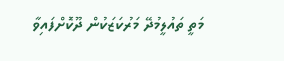މަތީ ތައުލީމުދޭ މަރުކަޒަކުން ދޫކޮށްފައިވާ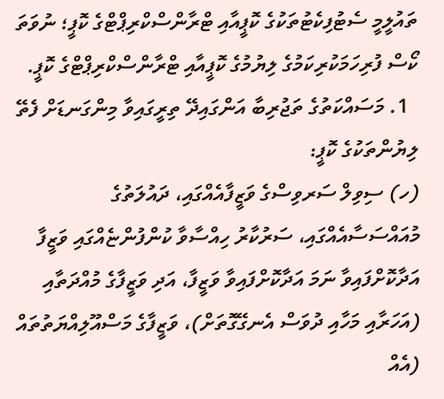ތައުލީމީ ސެޓުފިކެޓުތަކުގެ ކޮޕީއާއި ޓްރާންސްކްރިޕްޓްގެ ކޮޕީ؛ ނުވަތަ ކޯސް ފުރިހަމަކުރިކަމުގެ ލިޔުމުގެ ކޮޕީއާއި ޓްރާންސްކްރިޕްޓްގެ ކޮޕީ.
  1. މަސައްކަތުގެ ތަޖުރިބާ އަންގައިދޭ ތިރީގައިވާ މިންގަނޑަށް ފެތޭ ލިޔުންތަކުގެ ކޮޕީ:
(ހ) ސިވިލް ސަރވިސްގެ ވަޒީފާއެއްގައި، ދައުލަތުގެ މުއައްސަސާއެއްގައި، ސަރުކާރު ހިއްސާވާ ކުންފުންޏެއްގައި ވަޒީފާ އަދާކޮށްފައިވާ ނަމަ އަދާކޮށްފައިވާ ވަޒީފާ، އަދި ވަޒީފާގެ މުއްދަތާއި (އަހަރާއި މަހާއި ދުވަސް އެނގޭގޮތަށް)، ވަޒީފާގެ މަސްއޫލިއްޔަތުތައް (އެއް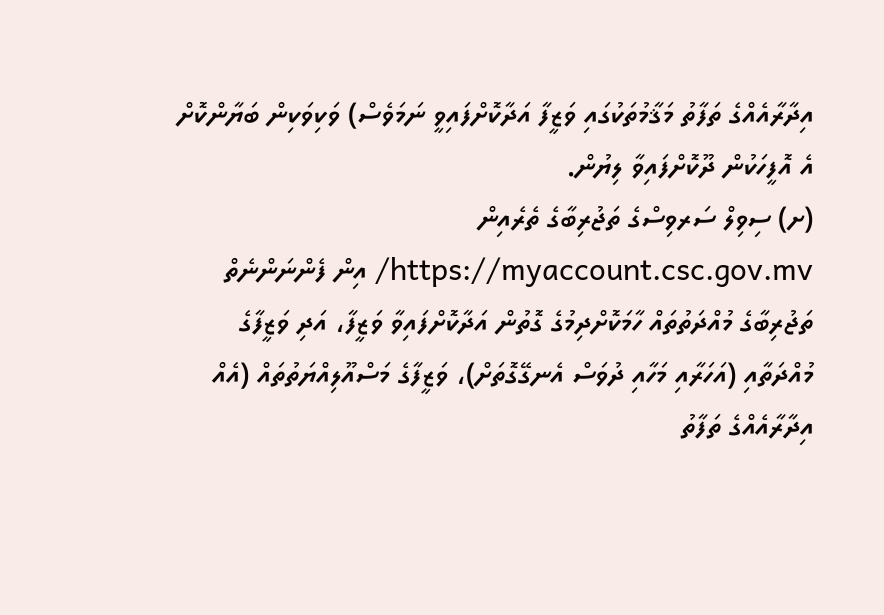އިދާރާއެއްގެ ތަފާތު މަޤާމުތަކުގައި ވަޒީފާ އަދާކޮށްފައިވީ ނަމަވެސް) ވަކިވަކިން ބަޔާންކޮށް އެ އޮފީހަކުން ދޫކޮށްފައިވާ ލިޔުން.
(ށ) ސިވިލް ސަރވިސްގެ ތަޖުރިބާގެ ތެރެއިން https://myaccount.csc.gov.mv/ އިން ފެންނަންނެތް ތަޖުރިބާގެ މުއްދަތުތައް ހާމަކޮށްދިމުގެ ގޮތުން އަދާކޮށްފައިވާ ވަޒީފާ، އަދި ވަޒީފާގެ މުއްދަތާއި (އަހަރާއި މަހާއި ދުވަސް އެނގޭގޮތަށް)، ވަޒީފާގެ މަސްއޫލިއްޔަތުތައް (އެއް އިދާރާއެއްގެ ތަފާތު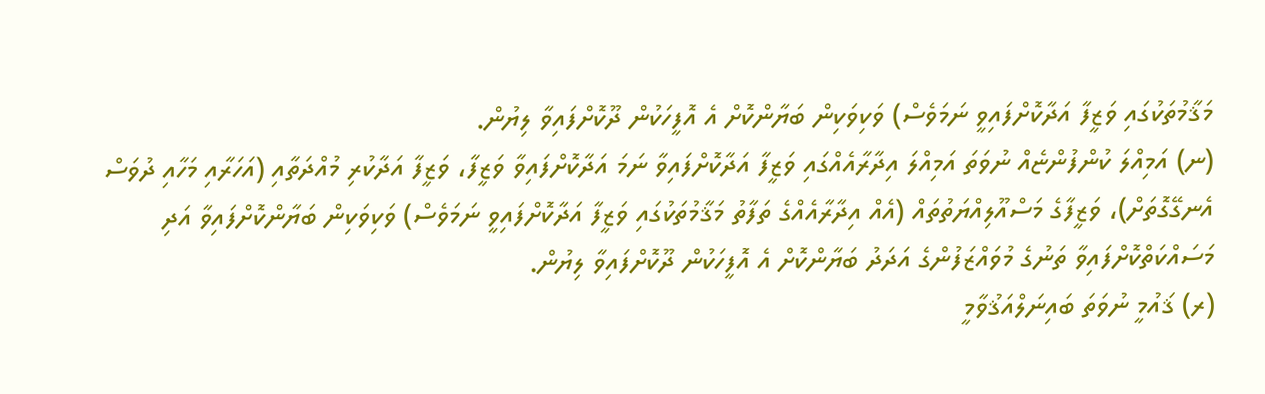މަޤާމުތަކުގައި ވަޒީފާ އަދާކޮށްފައިވީ ނަމަވެސް) ވަކިވަކިން ބަޔާންކޮށް އެ އޮފީހަކުން ދޫކޮށްފައިވާ ލިޔުން.
(ނ) އަމިއްލަ ކުންފުންޏެއް ނުވަތަ އަމިއްލަ އިދާރާއެއްގައި ވަޒީފާ އަދާކޮށްފައިވާ ނަމަ އަދާކޮށްފައިވާ ވަޒީފާ، ވަޒީފާ އަދާކުރި މުއްދަތާއި (އަހަރާއި މަހާއި ދުވަސް އެނގޭގޮތަށް)، ވަޒީފާގެ މަސްއޫލިއްޔަތުތައް (އެއް އިދާރާއެއްގެ ތަފާތު މަޤާމުތަކުގައި ވަޒީފާ އަދާކޮށްފައިވީ ނަމަވެސް) ވަކިވަކިން ބަޔާންކޮށްފައިވާ އަދި މަސައްކަތްކޮށްފައިވާ ތަނުގެ މުވައްޒަފުންގެ އަދަދު ބަޔާންކޮށް އެ އޮފީހަކުން ދޫކޮށްފައިވާ ލިޔުން.
(ރ) ޤައުމީ ނުވަތަ ބައިނަލްއަޤުވާމީ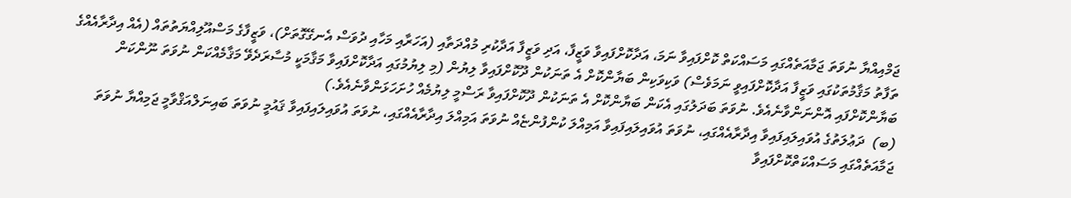ޖަމްއިއްޔާ ނުވަތަ ޖަމާއަތެއްގައި މަސައްކަތް ކޮށްފައިވާ ނަމަ، އަދާކޮށްފައިވާ ވަޒީފާ، އަދި ވަޒީފާ އަދާކުރި މުއްދަތާއި (އަހަރާއި މަހާއި ދުވަސް އެނގޭގޮތަށް)، ވަޒީފާގެ މަސްއޫލިއްޔަތުތައް (އެއް އިދާރާއެއްގެ ތަފާތު މަޤާމުތަކުގައި ވަޒީފާ އަދާކޮށްފައިވީ ނަމަވެސް) ވަކިވަކިން ބަޔާންކޮށް އެ ތަނަކުން ދޫކޮށްފައިވާ ލިޔުން (މި ލިޔުމުގައި އަދާކޮށްފައިވާ މަޤާމަކީ މުސާރަދެވޭ މަޤާމެއްކަން ނުވަތަ ނޫންކަން ބަޔާންކޮށްފައި އޮންނަންވާނެއެވެ. ނުވަތަ ބަދަލުގައި އެކަން ބަޔާންކޮށް އެ ތަނަކުން ދޫކޮށްފައިވާ ރަސްމީ ލިޔުމެއް ހުށަހަޅަންވާނެއެވެ.)
(ބ)  ދަޢުލަތުގެ އުވައިލައިފައިވާ އިދާރާއެއްގައި، ނުވަތަ އުވައިލައިފައިވާ އަމިއްލަ ކުންފުންޏެއް ނުވަތަ އަމިއްލަ އިދާރާއެއްގައި، ނުވަތަ އުވައިލައިފައިވާ ޤައުމީ ނުވަތަ ބައިނަލްއަޤްވާމީ ޖަމިއްޔާ ނުވަތަ ޖަމާއަތެއްގައި މަސައްކަތްކޮށްފައިވާ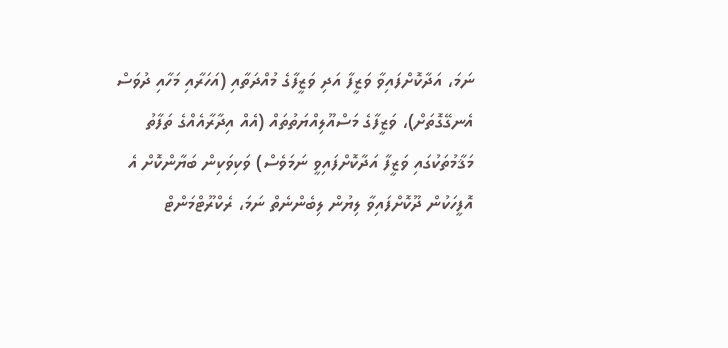ނަމަ، އަދާކޮށްފައިވާ ވަޒީފާ އަދި ވަޒީފާގެ މުއްދަތާއި (އަހަރާއި މަހާއި ދުވަސް އެނގޭގޮތަށް)، ވަޒީފާގެ މަސްއޫލިއްޔަތުތައް (އެއް އިދާރާއެއްގެ ތަފާތު މަޤާމުތަކުގައި ވަޒީފާ އަދާކޮށްފައިވީ ނަމަވެސް) ވަކިވަކިން ބަޔާންކޮށް އެ އޮފީހަކުން ދޫކޮށްފައިވާ ލިޔުން ލިބެންނެތް ނަމަ، ރެކްރޫޓްމަންޓް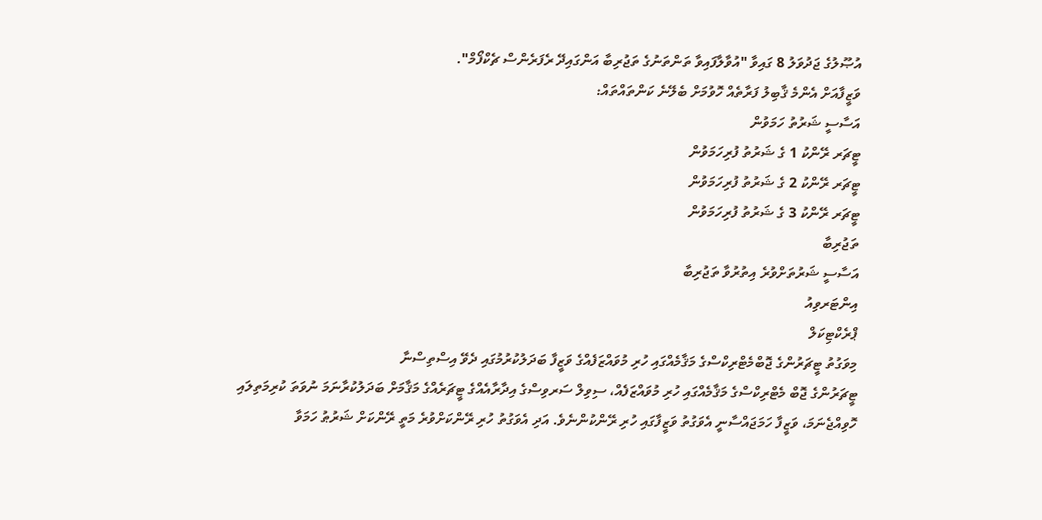އުޞޫލުގެ ޖަދުވަލު 8 ގައިވާ "އުވާލާފައިވާ ތަންތަނުގެ ތަޖުރިބާ އަންގައިދޭ ރެފަރެންސް ޗެކްފޯމް".
ވަޒީފާއަށް އެންމެ ޤާބިލު ފަރާތެއް ހޮވުމަށް ބެލޭނެ ކަންތައްތައް:
އަސާސީ ޝަރުތު ހަމަވުން
ޓީޗަރ ރޭންކު 1 ގެ ޝަރުތު ފުރިހަމަވުން
ޓީޗަރ ރޭންކު 2 ގެ ޝަރުތު ފުރިހަމަވުން
ޓީޗަރ ރޭންކު 3 ގެ ޝަރުތު ފުރިހަމަވުން
ތަޖުރިބާ
އަސާސީ ޝަރުތަށްވުރެ އިތުރުވާ ތަޖުރިބާ
އިންޓަރވިއު
ޕްރެކްޓިކަލް
މިވަގުތު ޓީޗަރުންގެ ޖޮބްމެޓްރިކްސްގެ މަޤާމެއްގައި ހުރި މުވައްޒަފެއްގެ ވަޒީފާ ބަދަލުކުރުމުގައި ދެވޭ އިސްތިސްނާ
ޓީޗަރުންގެ ޖޮބް މެޓްރިކްސްގެ މަޤާމެއްގައި ހުރި މުވައްޒަފެއް، ސިވިލް ސަރވިސްގެ އިދާރާއެއްގެ ޓީޗަރެއްގެ މަޤާމަށް ބަދަލުކުރާނަމަ ނުވަތަ ކުރިމަތިލައި ހޮވިއްޖެނަމަ، ވަޒީފާ ހަމަޖައްސާނީ އެވަގުތު ވަޒީފާގައި ހުރި ރޭންކުންނެވެ. އަދި އެވަގުތު ހުރި ރޭންކަށްވުރެ މަތީ ރޭންކަށް ޝަރުޠު ހަމަވާ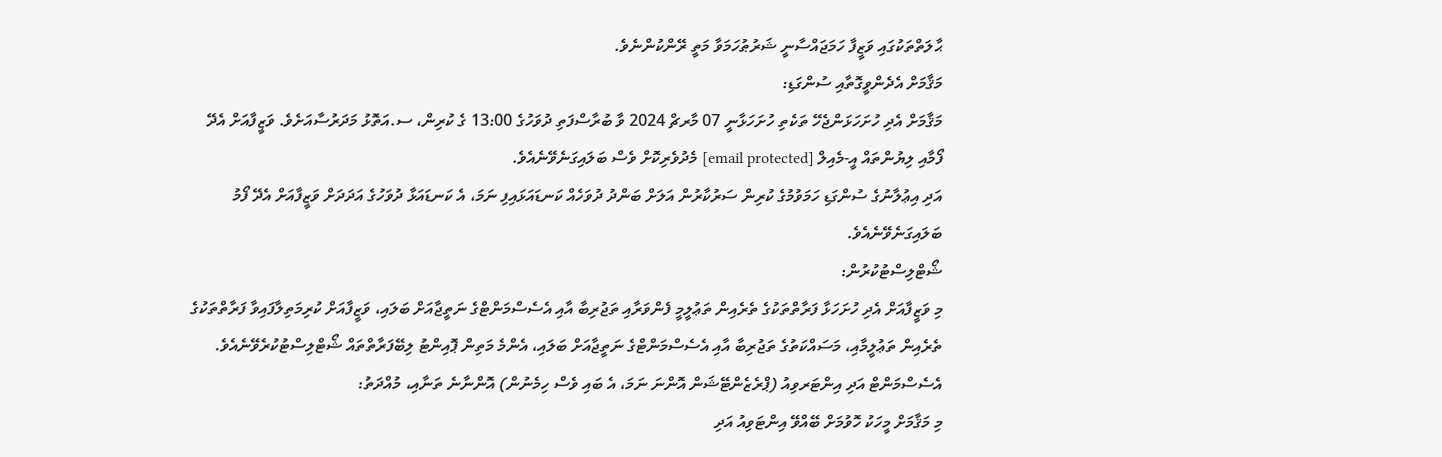ޙާލަތްތަކުގައި ވަޒީފާ ހަމަޖައްސާނީ ޝަރުޠުހަމަވާ މަތީ ރޭންކުންނެވެ.
މަޤާމަށް އެދެންވީގޮތާއި ސުންގަޑި:
މަޤާމަށް އެދި ހުށަހަޅަންޖެހޭ ތަކެތި ހުށަހަޅާނީ 07 މާރޗް 2024 ވާ ބުރާސްފަތި ދުވަހުގެ 13:00 ގެ ކުރިން، ސ.އަތޮޅު މަދަރުސާއަށެވެ. ވަޒީފާއަށް އެދޭ ފޯމާއި ލިޔުންތައް އީ-މެއިލް [email protected] މެދުވެރިކޮށް ވެސް ބަލައިގަނެވޭނެއެވެ.
އަދި އިޢުލާނުގެ ސުންގަޑި ހަމަވުމުގެ ކުރިން ސަރުކާރުން އަލަށް ބަންދު ދުވަހެއް ކަނޑައަޅައިފި ނަމަ، އެ ކަނޑައަޅާ ދުވަހުގެ އަދަދަށް ވަޒީފާއަށް އެދޭ ފޯމު ބަލައިގަނެވޭނެއެވެ.
ޝޯޓްލިސްޓުކުރުން:
މި ވަޒީފާއަށް އެދި ހުށަހަޅާ ފަރާތްތަކުގެ ތެރެއިން ތަޢުލީމީ ފެންވަރާއި ތަޖުރިބާ އާއި އެސެސްމަންޓްގެ ނަތީޖާއަށް ބަލައި، ވަޒީފާއަށް ކުރިމަތިލާފައިވާ ފަރާތްތަކުގެ ތެރެއިން ތަޢުލީމާއި، މަސައްކަތުގެ ތަޖުރިބާ އާއި އެސެސްމަންޓްގެ ނަތީޖާއަށް ބަލައި، އެންމެ މަތިން ޕޮއިންޓު ލިބޭފަރާތްތައް ޝޯޓްލިސްޓުކުރެވޭނެއެވެ.
އެސެސްމަންޓް އަދި އިންޓަރވިއު (ޕްރެޒެންޓޭޝަން އޮންނަ ނަމަ، އެ ބައި ވެސް ހިމެނުން) އޮންނާނެ ތަނާއި، މުއްދަތު:
މި މަޤާމަށް މީހަކު ހޮވުމަށް ބޭއްވޭ އިންޓަވިއު އަދި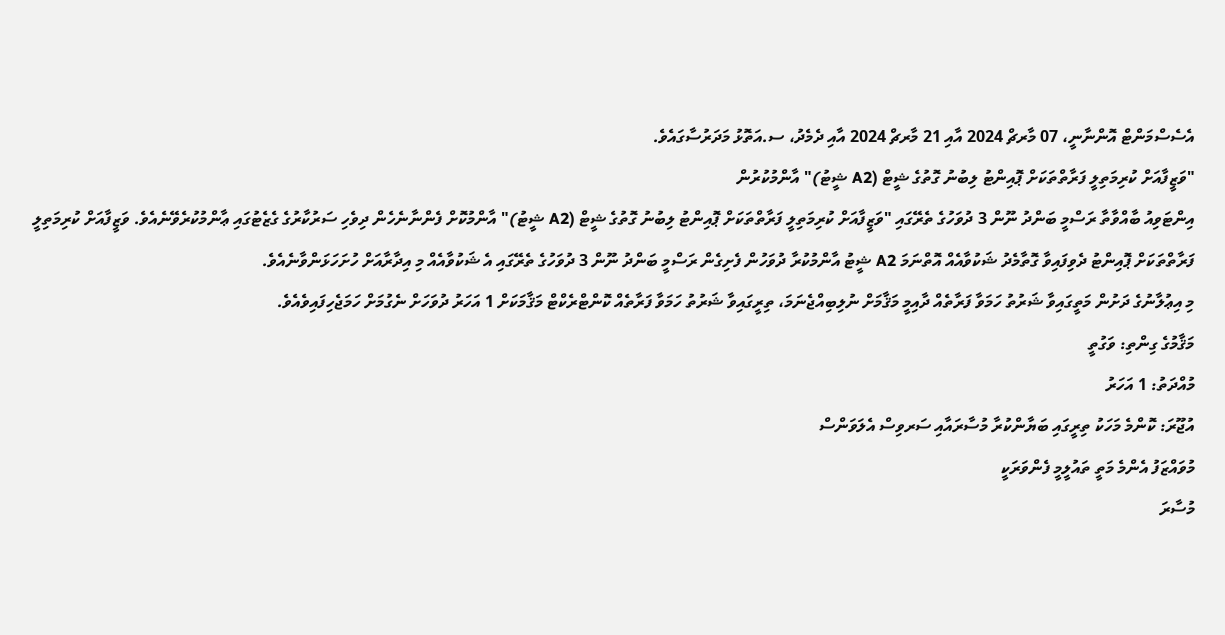އެސެސްމަންޓް އޮންނާނީ، 07 މާރޗް 2024 އާއި 21 މާރޗް 2024 އާއި ދެމެދު، ސ.އަތޮޅު މަދަރުސާގައެވެ.
"ވަޒީފާއަށް ކުރިމަތިލީ ފަރާތްތަކަށް ޕޮއިންޓު ލިބުނު ގޮތުގެ ޝީޓް (A2 ޝީޓު)" އާންމުކުރުން
އިންޓަވިއު ބާއްވާތާ ރަސްމީ ބަންދު ނޫން 3 ދުވަހުގެ ތެރޭގައި "ވަޒީފާއަށް ކުރިމަތިލީ ފަރާތްތަކަށް ޕޮއިންޓު ލިބުނު ގޮތުގެ ޝީޓް (A2 ޝީޓު)" އާންމުކޮށް ފެންނާނެހެން ދިވެހި ސަރުކާރުގެ ގެޒެޓުގައި ޢާންމުކުރެވޭނެއެވެ. ވަޒީފާއަށް ކުރިމަތިލީ ފަރާތްތަކަށް ޕޮއިންޓު ދެވިފައިވާ ގޮތާމެދު ޝަކުވާއެއް އޮތްނަމަ A2 ޝީޓު އާންމުކުރާ ދުވަހުން ފެށިގެން ރަސްމީ ބަންދު ނޫން 3 ދުވަހުގެ ތެރޭގައި އެ ޝަކުވާއެއް މި އިދާރާއަށް ހުށަހަޅަންވާނެއެވެ.
މި އިޢުލާނުގެ ދަށުން މަތީގައިވާ ޝަރުތު ހަމަވާ ފަރާތެއް ދާއިމީ މަޤާމަށް ނުލިބިއްޖެނަމަ، ތިރީގައިވާ ޝަރުތު ހަމަވާ ފަރާތެއް ކޮންޓްރެކްޓް މަޤާމަކަށް 1 އަހަރު ދުވަހަށް ނެގުމަށް ހަމަޖެހިފައިވެއެވެ.
މަޤާމުގެ ގިންތި: ވަގުތީ
މުއްދަތު: 1 އަހަރު
އުޖޫރަ: ކޮންމެ މަހަކު ތިރީގައި ބަޔާންކުރާ މުސާރައާއި ސަރވިސް އެލަވަންސް
މުވައްޒަފު އެންމެ މަތީ ތައުލީމީ ފެންވަރަކީ
މުސާރަ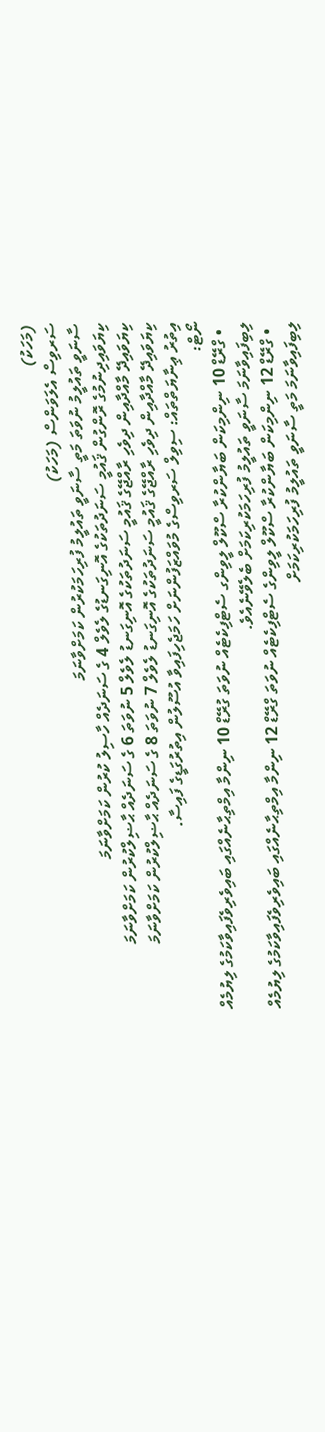(މަހަކު)
ސަރވިސް އެލަވަންސް (މަހަކު)
ސާނަވީ ތައުލީމު ނުވަތަ މަތީ ސާނަވީ ތައުލީމު ފުރިހަމަކުރުން ކަމަށްވާނަމަ
ކިޔަވައިދިނުމުގެ ރޮންގުން ޤައުމީ ސަނަދުތަކުގެ އޮނިގަނޑުގެ ލެވެލް 4 ގެ ސަނަދެއް ހާސިލު ކުރުން ކަމަށްވާނަމަ
ކިޔަވައިދޭ މާއްދާއިން ދިވެހި ރާއްޖޭގެ ޤައުމީ ސަނަދުތަކުގެ އޮނިގަނޑު ލެވެލް 5 ނުވަތަ 6 ގެ ސަނަދެއް ޙާޟިލްކުރުން ކަމަށްވާނަމަ
ކިޔަވައިދޭ މާއްދާއިން ދިވެހި ރާއްޖޭގެ ޤައުމީ ސަނަދުތަކުގެ އޮނިގަނޑު ލެވެލް 7 ނުވަތަ 8 ގެ ސަނަދެއް ޙާޟިލްކުރުން ކަމަށްވާނަމަ
އިތުރު ޢިނާޔަތްތައް: ސިވިލް ސަރވިސްގެ މުވައްޒަފުންނަށް ހަމަޖެހިފައިވާ އުސޫލުން އިތުރުގަޑީގެ ފައިސާ.
ނޯޓް:
  • ގްރޭޑް 10 ނިންމިކަން ބަޔާންކުރާ ސްކޫލް ލީވިންގ ސެޓްފިކެޓެއް ނުވަތަ ގުރޭޑް 10 ނިންމާ އިމްތިޙާނެއްގައި ބައިވެރިވެފައިވާކަމުގެ ލިޔުމެއް ލިބިފައިވާނަމަ ސާނަވީ ތައުލީމު ފުރިހަމަކުރިކަމަށް ބެލެވޭނެއެވެ.
  • ގްރޭޑް 12 ނިންމިކަން ބަޔާންކުރާ ސްކޫލް ލީވިންގެ ސެޓްފިކެޓެއް ނުވަތަ ގްރޭޑް 12 ނިންމާ އިމްތިޙާނެއްގައި ބައިވެރިވެފައިވާކަމުގެ ލިޔުމެއް ލިބިފައިވާނަމަ މަތީ ސާނަވީ ތައުލީމު ފުރިހަމަކުރިކަމަށް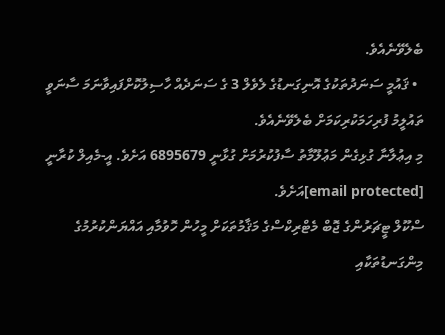ބެލެވޭނެއެވެ.
  • ޤައުމީ ސަނަދުތަކުގެ އޮނިގަނޑުގެ ލެވެލް 3 ގެ ސަނަދެއް ހާސިލުކޮށްފައިވާނަމަ ސާނަވީ ތައުލީމު ފުރިހަމަކުރިކަމަށް ބެލެވޭނެއެވެ.
މި އިޢުލާނާ ގުޅިގެން މަޢުލޫމާތު ސާފުކުރުމަށް ގުޅާނީ 6895679 އަށެވެ. އީ-މެއިލް ކުރާނީ [email protected]އަށެވެ.
ސްކޫލް ޓީޗަރުންގެ ޖޮބް މެޓްރިކްސްގެ މަޤާމުތަކަށް މީހުން ހޮވުމާއި އައްޔަންކުރުމުގެ މިންގަނޑުތަކާއި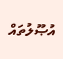އުޞޫލުތައް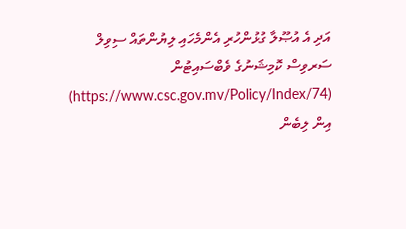އަދި އެ އުޞޫލާ ގުޅުންހުރި އެންމެހައި ލިޔުންތައް ސިވިލް ސަރވިސް ކޮމިޝަނުގެ ވެބްސައިޓުން (https://www.csc.gov.mv/Policy/Index/74) އިން ލިބެން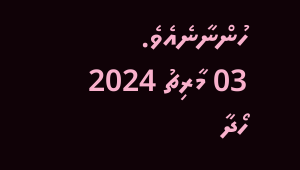ހުންނާނެއެވެ.
03 މާރިޗު 2024
ހޯދާ